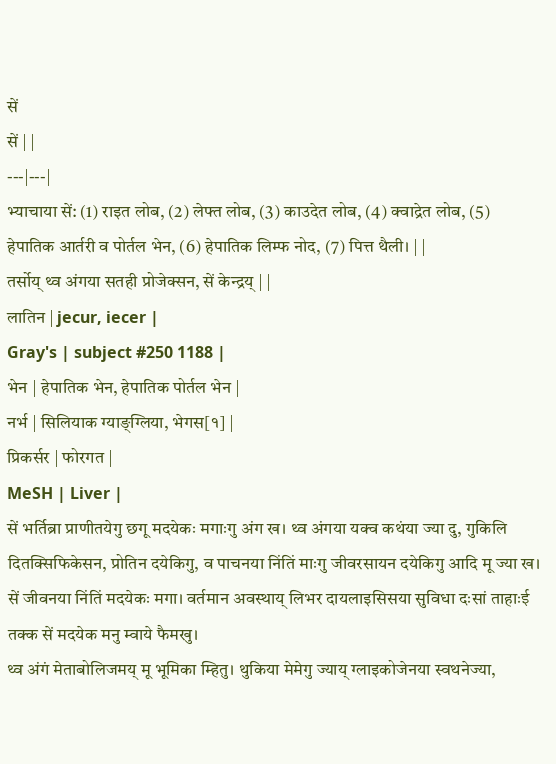सें
सें | |
---|---|
भ्याचाया सें: (1) राइत लोब, (2) लेफ्त लोब, (3) काउदेत लोब, (4) क्वाद्रेत लोब, (5) हेपातिक आर्तरी व पोर्तल भेन, (6) हेपातिक लिम्फ नोद, (7) पित्त थैली। | |
तर्सोय् थ्व अंगया सतही प्रोजेक्सन, सें केन्द्रय् | |
लातिन | jecur, iecer |
Gray's | subject #250 1188 |
भेन | हेपातिक भेन, हेपातिक पोर्तल भेन |
नर्भ | सिलियाक ग्याङ्ग्लिया, भेगस[१] |
प्रिकर्सर | फोरगत |
MeSH | Liver |
सें भर्तिब्रा प्राणीतयेगु छगू मदयेकः मगाःगु अंग ख। थ्व अंगया यक्व कथंया ज्या दु, गुकिलि दितक्सिफिकेसन, प्रोतिन दयेकिगु, व पाचनया निंतिं माःगु जीवरसायन दयेकिगु आदि मू ज्या ख। सें जीवनया निंतिं मदयेकः मगा। वर्तमान अवस्थाय् लिभर दायलाइसिसया सुविधा दःसां ताहाःई तक्क सें मदयेक मनु म्वाये फैमखु।
थ्व अंगं मेताबोलिजमय् मू भूमिका म्हितु। थुकिया मेमेगु ज्याय् ग्लाइकोजेनया स्वथनेज्या,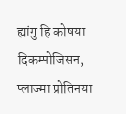ह्यांगु हि कोषया दिकम्पोजिसन, प्लाज्मा प्रोतिनया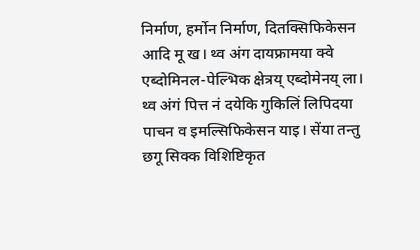निर्माण, हर्मोन निर्माण, दितक्सिफिकेसन आदि मू ख। थ्व अंग दायफ्रामया क्वे एब्दोमिनल-पेल्भिक क्षेत्रय् एब्दोमेनय् ला। थ्व अंगं पित्त नं दयेकि गुकिलिं लिपिदया पाचन व इमल्सिफिकेसन याइ। सेंया तन्तु छगू सिक्क विशिष्टिकृत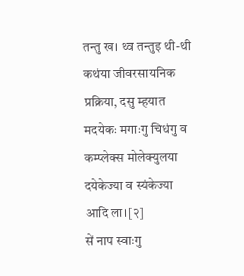तन्तु ख। थ्व तन्तुइ थी-थी कथंया जीवरसायनिक प्रक्रिया, दसु म्हयात मदयेकः मगाःगु चिधंगु व कम्प्लेक्स मोलेक्युलया दयेकेज्या व स्यंकेज्या आदि ला।[२]
सें नाप स्वाःगु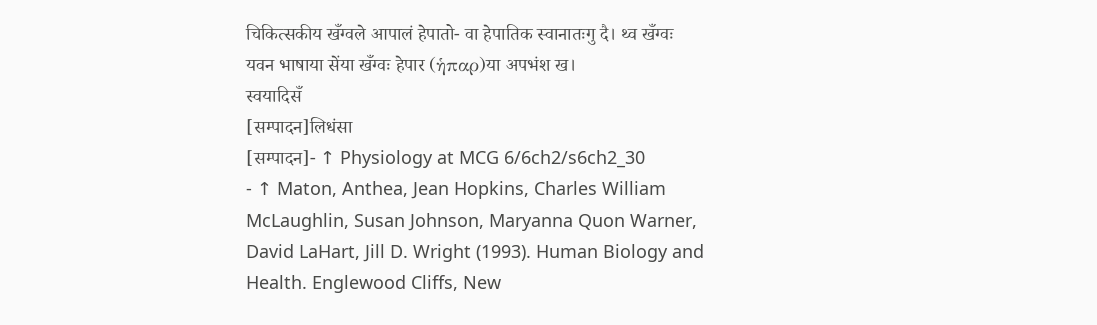चिकित्सकीय खँग्वले आपालं हेपातो- वा हेपातिक स्वानातःगु दै। थ्व खँग्वः यवन भाषाया सेंया खँग्वः हेपार (ἡπαρ)या अपभंश ख।
स्वयादिसँ
[सम्पादन]लिधंसा
[सम्पादन]- ↑ Physiology at MCG 6/6ch2/s6ch2_30
- ↑ Maton, Anthea, Jean Hopkins, Charles William McLaughlin, Susan Johnson, Maryanna Quon Warner, David LaHart, Jill D. Wright (1993). Human Biology and Health. Englewood Cliffs, New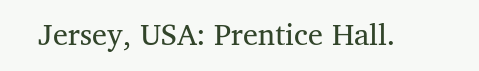Jersey, USA: Prentice Hall.